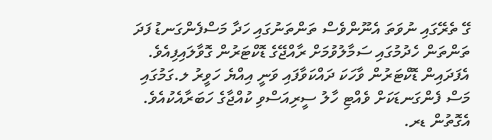ގޭ ތެރޭގައި ނުވަތަ އެނޫންވެސް ތަންތަނުގައި ހަދާ މަސްފެންގަނޑު ފަދަ ތަންތަން ހެދުމުގައި ސަމާލުވުމަށް ރާއްޖޭގެ ޑޮކްޓަރުން ގޮވާލައިފިއެވެ.
އެފަދައިން ޑޮކްޓަރުން ވާހަކަ ދައްކަވާފައި ވަނީ އިއްޔެ ހަވީރު ލ.ގަމުގައި މަސް ފެންގަނޑަކަށް ވެއްޓި ހާލު ސީރިއަސްވި ކުއްޖާގެ ހަބަރާއެކުއެވެ.
އެގޮތުން ޑރ.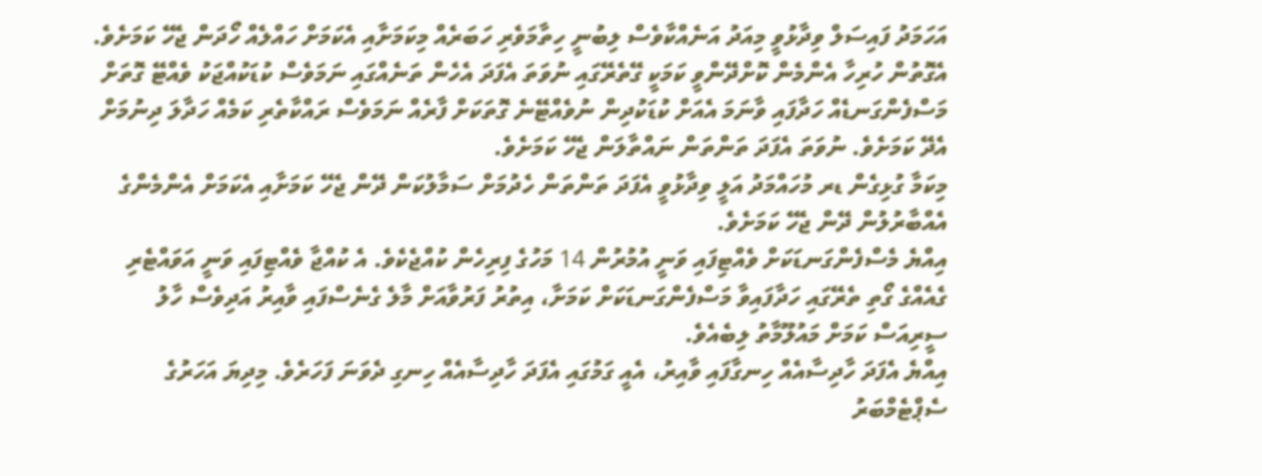އަހަމަދު ފައިސަލް ވިދާޅުވީ މިއަދު އަނެއްކާވެސް ލިބުނީ ހިތާމަވެރި ހަބަރެއް މިކަމަށާއި އެކަމަށް ހައްލެއް ހޯދަން ޖެހޭ ކަމަށެވެ. އެގޮތުން ހުރިހާ އެންމެން ކޮށްދޭންވީ ކަމަކީ ގޭތެރޭގައި ނުވަތަ އެފަދަ އެހެން ތަނެއްގައި ނަމަވެސް ކުޑަކުއްޖަކު ވެއްޓޭ ގޮތަށް މަސްފެންގަނޑެއް ހަދާފައި ވާނަމަ އެއަށް ކުޑަކުދިން ނުވެއްޓޭނެ ގޮތަކަށް ފާރެއް ނަމަވެސް ރައްކާތެރި ކަމެއް ހަދާލަ ދިނުމަށް އެދޭ ކަމަށެވެ. ނުވަތަ އެފަދަ ތަންތަން ނައްތާލަން ޖެހޭ ކަމަށެވެ.
މިކަމާ ގުޅިގެން ޑރ މުހައްމަދު އަލީ ވިދާޅުވީ އެފަދަ ތަންތަން ހެދުމަށް ސަމާލުކަން ދޭން ޖެހޭ ކަމަށާއި އެކަމަށް އެންމެންގެ އެއްބާރުލުން ދޭން ޖެހޭ ކަމަށެވެ.
އިއްޔެ މެސްފެންގަނޑަކަށް ވެއްޓިފައި ވަނީ އުމުރުން 14 މަހުގެ ފިރިހެން ކުއްޖެކެވެ. އެ ކުއްޖާ ވެއްޓިފައި ވަނީ އަވައްޓެރި ގެއެއްގެ ގޯތި ތެރޭގައި ހަދާފައިވާ މަސްފެންގަނޑަކަށް ކަމަށާ، އިތުރު ފަރުވާއަށް މާލެ ގެނެސްފައި ވާއިރު އަދިވެސް ހާލު ސީރިއަސް ކަމަށް މައުލޫމާތު ލިބެއެވެ.
އިއްޔެ އެފަދަ ހާދިސާއެއް ހިނގާފައި ވާއިރު، އެއީ ގަމުގައި އެފަދަ ހާދިސާއެއް ހިނގި ދެވަނަ ފަހަރެވެ. މިދިޔަ އަހަރުގެ ސެޕްޓެމްބަރު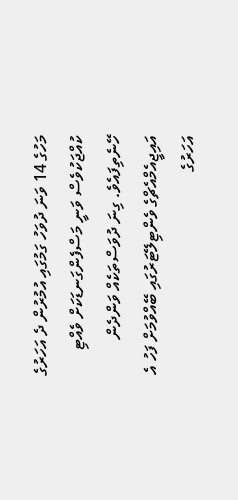މަހުގެ 14 ވަނަ ދުވަހު ގަމުގައި އުމުރުން ދެ އަހަރުގެ ކުއްޖަކުވެސް ވަނީ މަސްފެންގަނޑަކަށް ވެއްޓި ހޭނެތިފައެވެ. ގިނަ ދުވަސްތަކެއް ވަންދެން އައިޖީއެމްއެޗްގެ ވެންޓިލޭޓަރުގައި ބޭއްވުމަށް ފަހު އެ އަހަރުގެ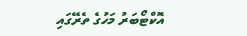އޮކްޓޯބަރު މަހުގެ ތެރޭގައި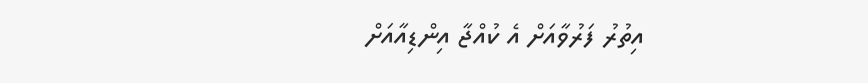އިތުރު ފަރުވާއަށް އެ ކުއްޖާ އިންޑިއާއަށް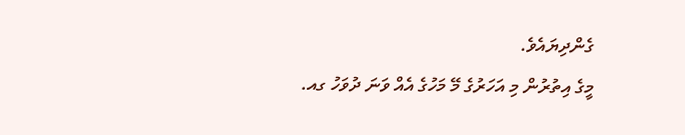ގެންދިޔައެވެ.
މީގެ އިތުރުން މި އަހަރުގެ މޭ މަހުގެ އެއް ވަނަ ދުވަހު ގއ.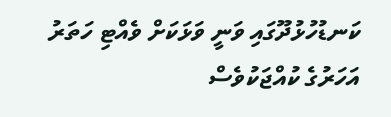ކަނޑުހުޅުދޫގައި ވަނީ ވަޅަކަށް ވެއްޓި ހަތަރު އަހަރުގެ ކުއްޖަކުވެސް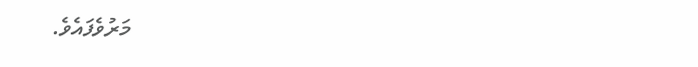މަރުވެފައެވެ.